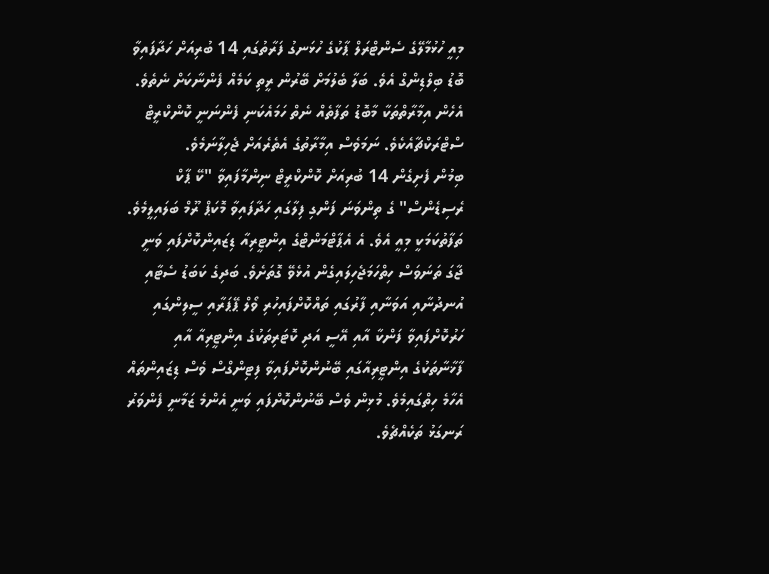މިއީ ހުޅުމާލޭގެ ސެންޓްރަލް ޕާކުގެ ހުޅަނގު ފަރާތުގައި 14 ބުރިއަށް ހަދާފައިވާ ބޮޑު ބިލްޑިންގް އެވެ. ބަލާ ބެލުމަށް ބޭރުން ރީތި ކަމެއް ފެންނާކަށް ނެތެވެ. އެހެން އިމާރާތްތަކާ މާބޮޑު ތަފާތެއް ނެތް ހަމައެކަނި ފެންނަނީ ކޮންކްރީޓް ސްޓްރަކްޗާއެކެވެ. ނަމަވެސް އިމާރާތުގެ އެތެރެއަށް ޖެހިލާނަމެވެ.
ބިމުން ފެށިގެން 14 ބުރިއަށް ކޮންކްރީޓް ނިންމާފައިވާ "ކޭ ޕާކް ރެސިޑެންސް" ގެ ތިންވަނަ ފަންގި ފިލާގައި ހަދާފައިވާ މޮކަޕް ރޫމް ބަލައިލީމެވެ. ތަފާތުކަމަކީ މިއީ އެވެ. އެ އެޕާޓްމަންޓްގެ އިންޓީރިއާ ޑިޒައިންކޮށްފައި ވަނީ ޖާގަ ތަނަވަސް ހިތްހަމަޖެހިލައިގެން އުޅެވޭ ގޮތަށެވެ. ބަދިގެ ކަބަޑު ސެޓާއި އުނދުނާއި އަވަނާއި ފާރުގައި ތައްކޮށްފައިހުރި ވޯލް ޕޭޕަރާއި ސީލިންގައި ހަރުކޮށްފައިވާ ފަންކާ އާއި އޭސީ އަދި ކޮޓަރިތަކުގެ އިންޓީރިއާ އާއި ފާޚާނާތަކުގެ އިންޓީރިއާގައި ބޭނުންކޮށްފައިވާ ފިޓިންގްސް ވެސް ޑިޒައިންތައް އެހާމެ ހިތްގައިމެވެ. މުޅިން ވެސް ބޭނުންކޮށްފައި ވަނީ އެންމެ ޒަމާނީ ފެންވަރު ރަނގަޅު ތަކެއްޗެވެ.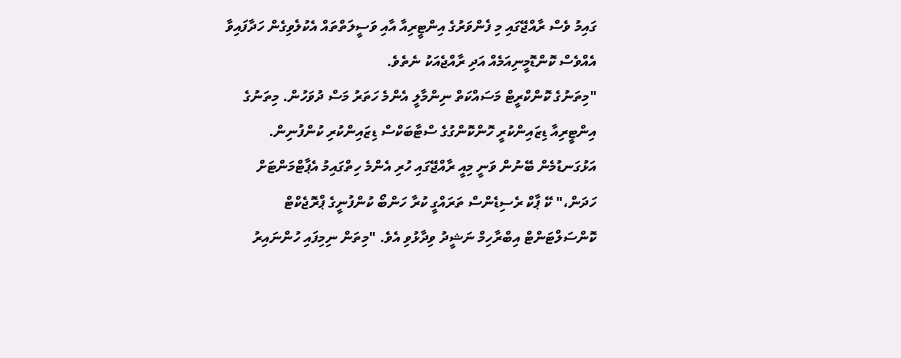ގައިމު ވެސް ރާއްޖޭގައި މި ފެންވަރުގެ އިންޓީރިއާ އާއި ވަސީލަތްތައް އެކުލެވިގެން ހަދާފައިވާ އެއްވެސް ކޮންޑޮމީނިއަމެއް އަދި ރާއްޖެއަކު ނެތެވެ.
"މިތަނުގެ ކޮންކްރީޓް މަސައްކަތް ނިންމާލީ އެންމެ ހަތަރު މަސް ދުވަހުން. މިތަނުގެ އިންޓީރިއާ ޑިޒައިންކުރީ ހޮންކޮންގުގެ ސްޓާބަކްސް ޑިޒައިންކުރި ކުންފުނިން. އަޅުގަނޑުމެން ބޭނުން ވަނީ މިއީ ރާއްޖޭގައި ހުރި އެންމެ ހިތްގައިމު އެޕާޓްމަންޓަށް ހަދަން،" ކޭ ޕާކް ރެސިޑެންސް ތަރައްގީ ކުރާ ހަންބޯ ކުންފުނީގެ ޕްރޮޖެކްޓް ކޮންސަލްޓަންޓް އިބްރާހިމް ނަޝީދު ވިދާޅުވި އެވެ. "މިތަން ނިމިފައި ހުންނައިރު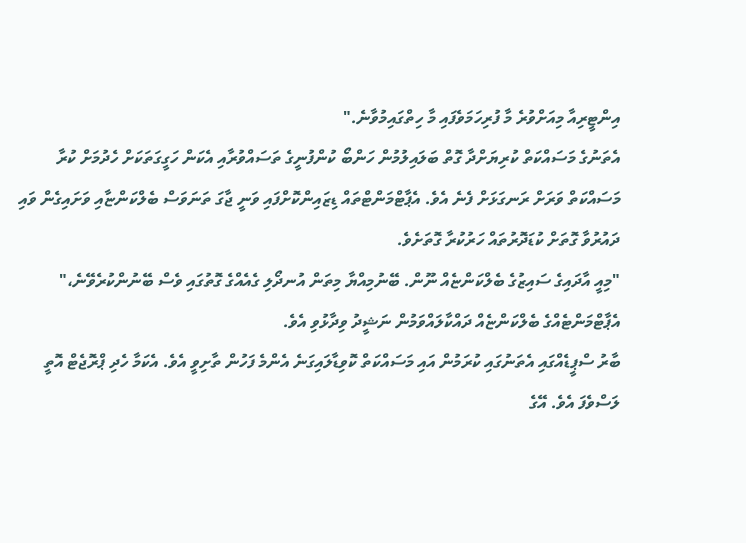އިންޓީރިއާ މިއަށްވުރެ މާ ފުރިހަމަވެފައި މާ ހިތްގައިމުވާނެ."
އެތަނުގެ މަސައްކަތް ކުރިޔަށްދާ ގޮތް ބަލައިލުމުން ހަންބޯ ކުންފުނީގެ ތަސައްވުރާއި އެކަން ހަގީގަތަކަށް ހެދުމަށް ކުރާ މަސައްކަތް ވަރަށް ރަނގަޅަށް ފެނެ އެވެ. އެޕާޓްމަންޓްތައް ޑިޒައިންކޮށްފައި ވަނީ ޖާގަ ތަނަވަސް ބެލްކަންޏާއި ވަށައިގެން ވައި ދައުރުވާ ގޮތަށް ކުޑަދޮރުތައް ހަރުކުރާ ގޮތަށެވެ.
"މިއީ އާދައިގެ ސައިޒުގެ ބެލްކަންޏެއް ނޫން. ބޭނުމިއްޔާ މިތަން އުނދޯލި ގެއެއްގެ ގޮތުގައި ވެސް ބޭނުންކުރެވޭނެ،" އެޕާޓްމަންޓެއްގެ ބެލްކަންޏެއް ދައްކާލައްވަމުން ނަޝީދު ވިދާޅުވި އެވެ.
ބާރު ސްޕީޑެއްގައި އެތަނުގައި ކުރަމުން އައި މަސައްކަތް ކޮވިޑާލައިގަނެ އެންމެ ފަހުން ތާށިވީ އެވެ. އެކަމާ ހެދި ޕްރޮޖެޓް އޮތީ ލަސްވެފަ އެވެ. އޭގެ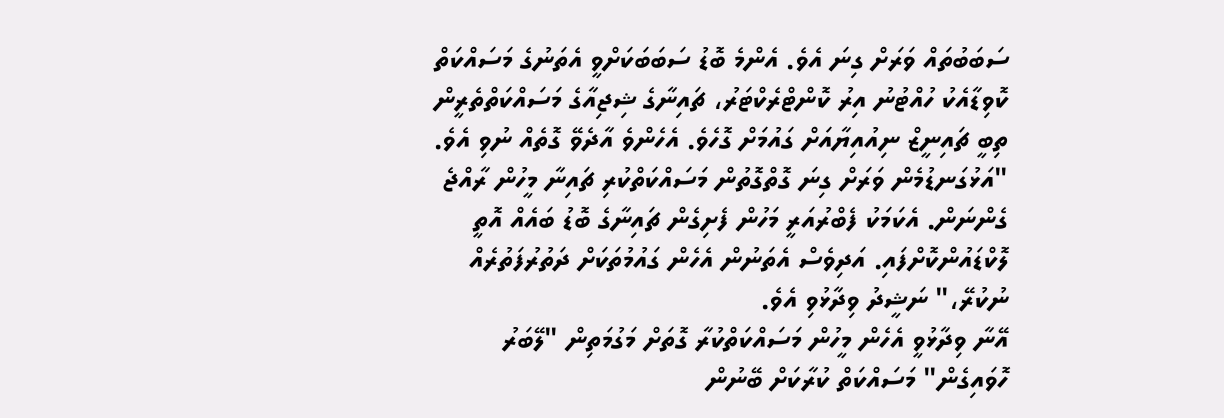ސަބަބުތައް ވަރަށް ގިނަ އެވެ. އެންމެ ބޮޑު ސަބަބަކަށްވީ އެތަނުގެ މަސައްކަތް ކޮވިޑާއެކު ހުއްޓުނު އިރު ކޮންޓްރެކްޓަރު، ޗައިނާގެ ޝިޖިއާގެ މަސައްކަތްތެރީން ތިބީ ޗައިނީޒް ނިއުއިޔާއަށް ގައުމަށް ގޮހެވެ. އެހެންވެ އާދެވޭ ގޮތެއް ނުވި އެވެ.
"އަޅުގަނޑުމެން ވަރަށް ގިނަ ގޮތްގޮތުން މަސައްކަތްކުރި ޗައިނާ މީހުން ރާއްޖެ ގެންނަން. އެކަމަކު ފެބްރުއަރީ މަހުން ފެށިގެން ޗައިނާގެ ބޮޑު ބައެއް އޮތީ ލޮކްޑައުންކޮށްފައި. އަދިވެސް އެތަނުން އެހެން ގައުމުތަކަށް ދަތުރުފަތުރެއް ނުކުރޭ،" ނަޝީދު ވިދާޅުވި އެވެ.
އޭނާ ވިދާޅުވީ އެހެން މީހުން މަސައްކަތްކުރާ ގޮތަށް މަގުމަތިން "ލޭބަރު ހޮވައިގެން" މަސައްކަތް ކުރާކަށް ބޭނުން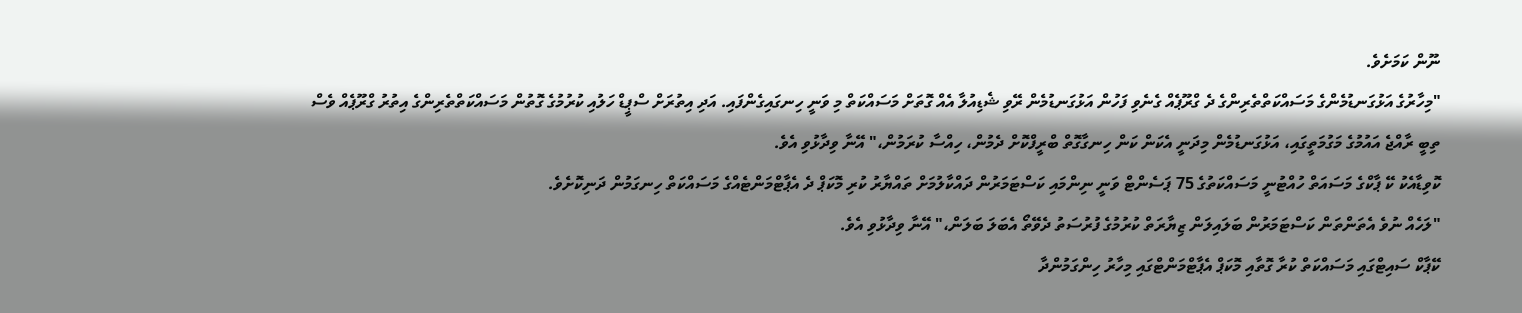ނޫން ކަމަށެވެ.
"މިހާރުގެ އަޅުގަނޑުމެންގެ މަސައްކަތްތެރިންގެ ދެ ގްރޫޕެއް ގެނެވި ފަހުން އަޅުގަނޑުމެން ރޭވި ޝެޑިއުލާ އެއް ގޮތަށް މަސައްކަތް މި ވަނީ ހިނގައިގެންފައި. އަދި އިތުރަށް ސްޕީޑް ހަލުއި ކުރުމުގެ ގޮތުން މަސައްކަތްތެރިންގެ އިތުރު ގްރޫޕެއް ވެސް ތިބީ ރާއްޖެ އައުމުގެ މަގުމަތީގައި، އަޅުގަނޑުމެން މިދަނީ އެކަން ކަން ހިނގާގޮތް ބްރީފްކޮށް ދެމުން، ހިއްސާ ކުރަމުން،" އޭނާ ވިދާޅުވި އެވެ.
ކޮވިޑާއެކު ކޭ ޕާކްގެ މަސައަތް ހުއްޓުނީ މަސައްކަތުގެ 75 ޕަސެންޓް ވަނީ ނިންމައި ކަސްޓަމަރުން ދައްކާލުމަށް ތައްޔާރު ކުރި މޮކަޕް ދެ އެޕާޓްމަންޓެއްގެ މަސައްކަތް ހިނގަމުން ދަނިކޮށެވެ.
"ލަހެއް ނުވެ އެތަންތަން ކަސްޓަމަރުން ބަލައިލަން ޒިޔާރަތް ކުރުމުގެ ފުރުސަތު ދެވޭތޯ އެބަލަ ބަލަން،" އޭނާ ވިދާޅުވި އެވެ.
ކޭޕާކް ސައިޓްގައި މަސައްކަތް ކުރާ ގޮތާއި މޮކަޕް އެޕާޓްމަންޓްގައި މިހާރު ހިންގަމުންދާ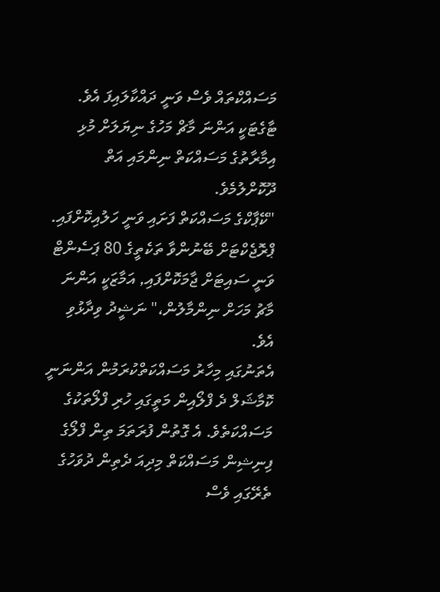މަސައްކްތައް ވެސް ވަނީ ދައްކާލައިފަ އެވެ.
ޓާގެޓަކީ އަންނަ މާޗް މަހުގެ ނިޔަލަށް މުޅި އިމާރާތުގެ މަސައްކަތް ނިންމައި އަތް ދޫކޮށްލުމެވެ.
"ކޭޕާކްގެ މަސައްކަތް ފަށައި ވަނީ ހަލުއިކޮށްފައި. ޕްރޮޖެކްޓަށް ބޭނުންވާ ތަކެތީގެ 80 ޕަސެންޓް ވަނީ ސައިޓަށް ޖާމަކޮށްފައި, އަމާޒަކީ އަންނަ މާޗު މަހަށް ނިންމާލުން،" ނަޝީދު ވިދާޅުވި އެވެ.
އެތަނުގައި މިހާރު މަސައްކަތްކުރަމުން އަންނަނީ ކޮމާޝަލް ދެ ފްލޯއިން މަތީގައި ހުރި ފްލޯތަކުގެ މަސައްކަތެވެ. އެ ގޮތުން ފުރަތަމަ ތިން ފްލޯގެ ފިނިޝިން މަސައްކަތް މިދިއަ ދެތިން ދުވަހުގެ ތެރޭގައި ވެސް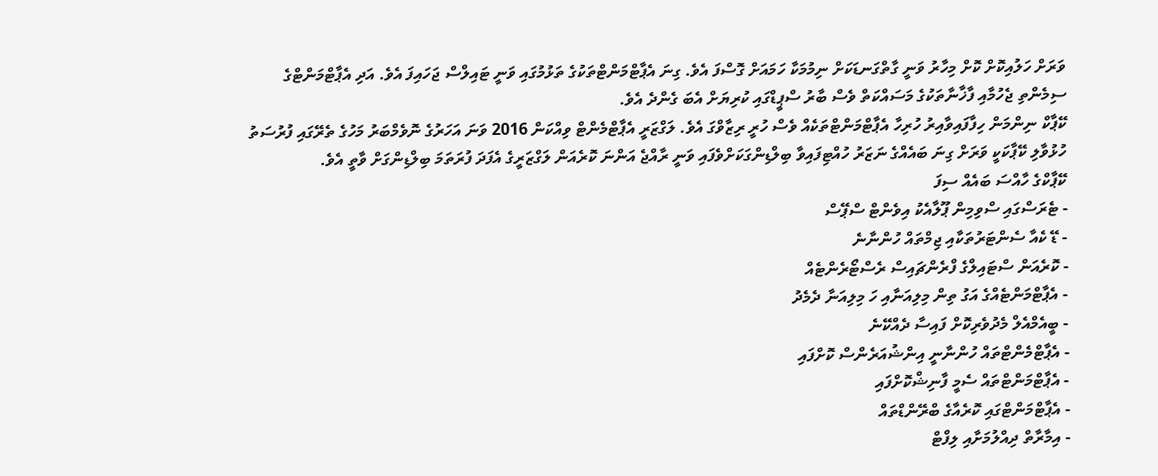ވަރަށް ހަލުއިކޮށް ކޮށް މިހާރު ވަނީ ގާތްގަނޑަކަށް ނިމުމަކާ ހަމައަށް ގޮސްފަ އެވެ. ގިނަ އެޕާޓްމަންޓްތަކުގެ ތަޅުމުގައި ވަނީ ޓައިލްސް ޖަހައިފަ އެވެ. އަދި އެޕާޓްމަންޓްގެ ސިމެންތި ޖެހުމާއި ފާޚާނާތަކުގެ މަސައްކަތް ވެސް ބާރު ސްޕީޑްގައި ކުރިޔަށް އެބަ ގެންދެ އެވެ.
ކޭޕާކް ނިންމަން ހިފާފައިވާއިރު ހުރިހާ އެޕާޓްމަންޓްތަކެއް ވެސް ހުރީ ރިޒާވްގަ އެވެ. ލަގްޒަރީ އެޕާޓްމެންޓް ވިއްކަން 2016 ވަނަ އަހަރުގެ ނޮވެމްބަރު މަހުގެ ތެރޭގައި ފުރުސަތު ހުޅުވާލި ކޭޕާކަކީ ވަރަށް ގިނަ ބައެއްގެ ނަޒަރު ހުއްޓިފައިވާ ބިލްޑިންގަކަށްވެފައި ވަނީ ރާއްޖެ އަންނަ ކޮރެއަން ލަގްޒަރީގެ އެފަދަ ފުރަތަމަ ބިލްޑިންގަށް ވާތީ އެވެ.
ކޭޕާކްގެ ހާއްސަ ބައެއް ސިފަ
- ޓެރަސްގައި ސްވިމިން ޕޫލާއެކު އިވެންޓް ސްޕޭސް
- ޑޭ ކެއާ ސެންޓަރުތަކާއި ޖިމްތައް ހުންނާނެ
- ކޮރެއަން ސްޓައިލްގެ ފްރެންޗައިސް ރެސްޓޯރެންޓެއް
- އެޕާޓްމަންޓެއްގެ އަގު ތިން މިލިއަނާއި ހަ މިލިއަނާ ދެމެދު
- ބީއެމްއެލް މެދުވެރިކޮށް ފައިސާ ދެއްކޭނެ
- އެޕާޓްމެންޓްތައް ހުންނާނީ އިންޝުއަރެންސް ކޮށްފައި
- އެޕާޓްމަންޓްތައް ސެމީ ފާނިޝްކޮށްފައި
- އެޕާޓްމަންޓްގައި ކޮރެއާގެ ބްރޭންޑްތައް
- އިމާރާތް ދިއްލުމަށާއި ލިފްޓް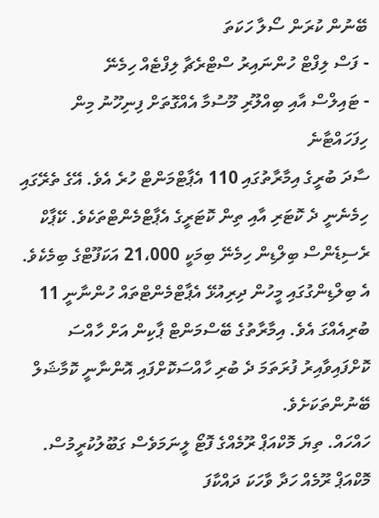ބޭނުން ކުރަން ސޯލާ ހަކަތަ
- ފަސް ލިފްޓް ހުންނައިރު ސްޓްރެޗާ ލިފްޓެއް ހިމެނޭ
- ޓައިލްސް އާއި ބިއްލޫރި މޫސުމާ އެއްގޮތަށް ފިނިހޫނު މިން ހިފަހައްޓާނެ
ސާދަ ބުރީގެ އިމާރާތުގައި 110 އެޕާޓްމަންޓް ހުރެ އެވެ. އޭގެ ތެރޭގައި ހިމެނެނީ ދެ ކޮޓަރި އާއި ތިން ކޮޓަރީގެ އެޕާޓްމެންޓްތަކެވެ. ކޭޕާކް ރެސިޑެންސް ބިލްޑިން ހިމެނޭ ބިމަކީ 21،000 އަކަފޫޓްގެ ބިމެކެވެ. އެ ބިލްޑިންގުގައި މީހުން ދިރިއުޅޭ އެޕާޓްމެންޓްތައް ހުންނާނީ 11 ބުރިއެއްގަ އެވެ. އިމާރާތުގެ ބޭސްމަންޓް ޕާކިން އަށް ހާއްސަ ކޮށްފައިވާއިރު ފުރަތަމަ ދެ ބުރި ހާއްސަކޮށްފައި އޮންނާނީ ކޮމާޝަލް ބޭނުންތަކަށެވެ.
ހައްހައް. ތިޔަ މޮކްއަޕް ރޫމެއްގެ ފޮޓޯ ލީނަމަވެސް ގަބޫލުކުރީމުސް. މޮކްއަޕް ރޫމެއް ހަދާ ވާހަކަ ދައްކާފަ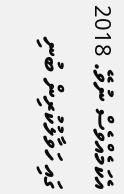އެކަމެއްވެސް ނުވޭ. 2018 ގައި ހަވާލުކުރިން ބުނި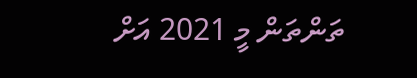ތަންތަން މީ 2021 އަށް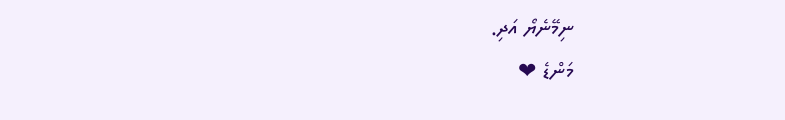ނިމޭނެޔޯ އަދި.
މަންޑެ ❤